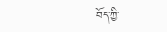བོད་ཀྱི་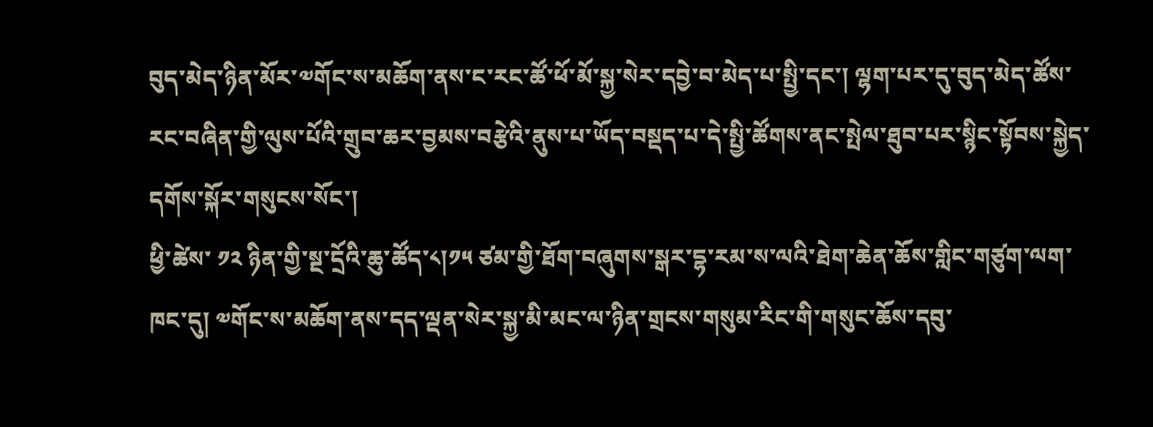བུད་མེད་ཉིན་མོར་༧གོང་ས་མཆོག་ནས་ང་རང་ཚོ་ཕོ་མོ་སྐྱ་སེར་དབྱེ་བ་མེད་པ་སྤྱི་དང་། ལྷག་པར་དུ་བུད་མེད་ཚོས་རང་བཞིན་གྱི་ལུས་པོའི་གྲུབ་ཆར་བྱམས་བརྩེའི་ནུས་པ་ཡོད་བསྡད་པ་དེ་སྤྱི་ཚོགས་ནང་སྤེལ་ཐུབ་པར་སྙིང་སྟོབས་སྐྱེད་དགོས་སྐོར་གསུངས་སོང་།
ཕྱི་ཚེས་ ༡༢ ཉིན་གྱི་སྔ་དྲོའི་ཆུ་ཚོད་༨།༡༥ ཙམ་གྱི་ཐོག་བཞུགས་སྒར་དྷ་རམ་ས་ལའི་ཐེག་ཆེན་ཆོས་གླིང་གཙུག་ལག་ཁང་དུ། ༧གོང་ས་མཆོག་ནས་དད་ལྡན་སེར་སྐྱ་མི་མང་ལ་ཉིན་གྲངས་གསུམ་རིང་གི་གསུང་ཆོས་དབུ་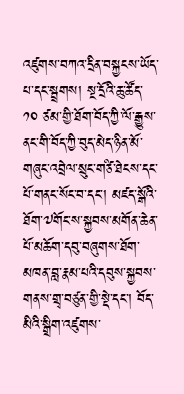འཛུགས་བཀའ་དྲིན་བསྐྱངས་ཡོད་པ་དང་སྦྲགས། སྔ་དྲོའི་ཆུ་ཚོད་ ༡༠ ཙམ་གྱི་ཐོག་བོད་ཀྱི་ལོ་རྒྱུས་ནང་གི་བོད་ཀྱི་བུད་མེད་ཉིན་མོ་གཞུང་འབྲེལ་སྲུང་གཙི་ཐེངས་དང་པོ་གནང་སོང་བ་དང་། མཛད་སྒོའི་ཐོག་༧གོང་ས་སྐྱབས་མགོན་ཆེན་པོ་མཆོག་དབུ་བཞུགས་ཐོག་མཁན་བླ་རྣམ་པའི་དབུས་སྐྱབས་གནས་གྲྭ་བཙུན་གྱི་སྡེ་དང་། བོད་མིའི་སྒྲིག་འཛུགས་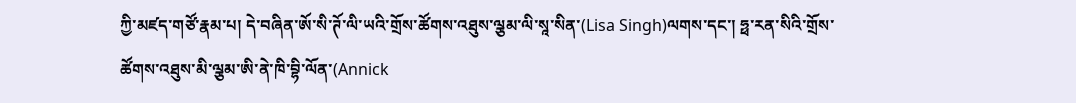ཀྱི་མཛད་གཙོ་རྣམ་པ། དེ་བཞིན་ཨོ་སི་ཊོ་ལི་ཡའི་གྲོས་ཚོགས་འཐུས་ལྕམ་ལི་སཱ་སིན་(Lisa Singh)ལགས་དང་། ཧྥ་རན་སིའི་གྲོས་ཚོགས་འཐུས་མི་ལྕམ་ཨི་ནེ་ཁི་བྷི་ལོན་(Annick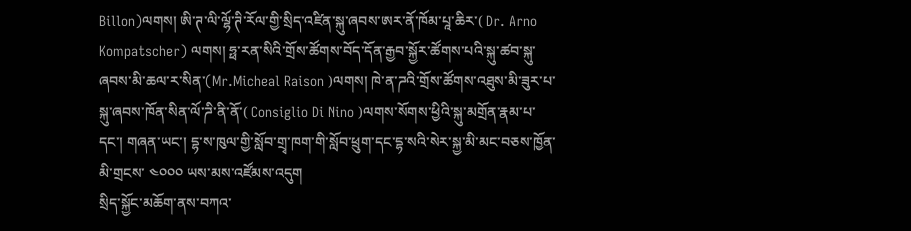Billon)ལགས། ཨི་ཊ་ལི་ལྷོ་ཊི་རོལ་གྱི་སྲིད་འཛིན་སྐུ་ཞབས་ཨར་ནོ་ཁོམ་པཱ་ཆིར་( Dr. Arno Kompatscher) ལགས། ཧྥ་རན་སིའི་གྲོས་ཚོགས་བོད་དོན་རྒྱབ་སྐྱོར་ཚོགས་པའི་སྐུ་ཚབ་སྐུ་ཞབས་མི་ཆལ་ར་སིན་(Mr.Micheal Raison )ལགས། ཁེ་ན་ཌའི་གྲོས་ཚོགས་འཐུས་མི་ཟུར་པ་སྐུ་ཞབས་ཁོན་སིན་ལོ་ཌི་ནི་ནོ་( Consiglio Di Nino )ལགས་སོགས་ཕྱིའི་སྐུ་མགྲོན་རྣམ་པ་དང་། གཞན་ཡང་། དྷ་ས་ཁུལ་གྱི་སློབ་གྲྭ་ཁག་གི་སློབ་ཕྲུག་དང་དྷ་སའི་སེར་སྐྱ་མི་མང་བཅས་ཁྱོན་མི་གྲངས་ ༤༠༠༠ ཡས་མས་འཛོམས་འདུག
སྲིད་སྐྱོང་མཆོག་ནས་བཀའ་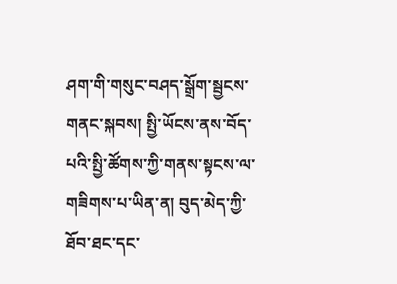ཤག་གི་གསུང་བཤད་སྒྲོག་སྦྱངས་གནང་སྐབས། སྤྱི་ཡོངས་ནས་བོད་པའི་སྤྱི་ཚོགས་ཀྱི་གནས་སྟངས་ལ་གཟིགས་པ་ཡིན་ན། བུད་མེད་ཀྱི་ཐོབ་ཐང་དང་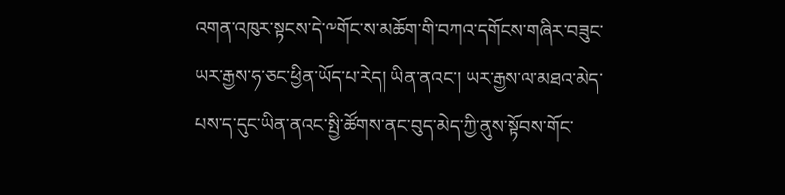འགན་འཁུར་སྟངས་དེ་༸གོང་ས་མཆོག་གི་བཀའ་དགོངས་གཞིར་བཟུང་ཡར་རྒྱས་ཧ་ཅང་ཕྱིན་ཡོད་པ་རེད། ཡིན་ནའང་། ཡར་རྒྱས་ལ་མཐའ་མེད་པས་ད་དུང་ཡིན་ནའང་སྤྱི་ཚོགས་ནང་བུད་མེད་ཀྱི་ནུས་སྟོབས་གོང་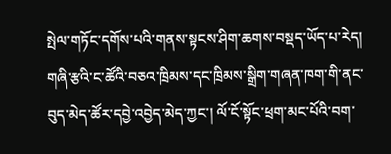སྤེལ་གཏོང་དགོས་པའི་གནས་སྟངས་ཤིག་ཆགས་བསྡད་ཡོད་པ་རེད། གཞི་རྩའི་ང་ཚོའི་བཅའ་ཁྲིམས་དང་ཁྲིམས་སྒྲིག་གཞན་ཁག་གི་ནང་བུད་མེད་ཚོར་དབྱེ་འབྱེད་མེད་ཀྱང་། ལོ་ངོ་སྟོང་ཕྲག་མང་པོའི་བག་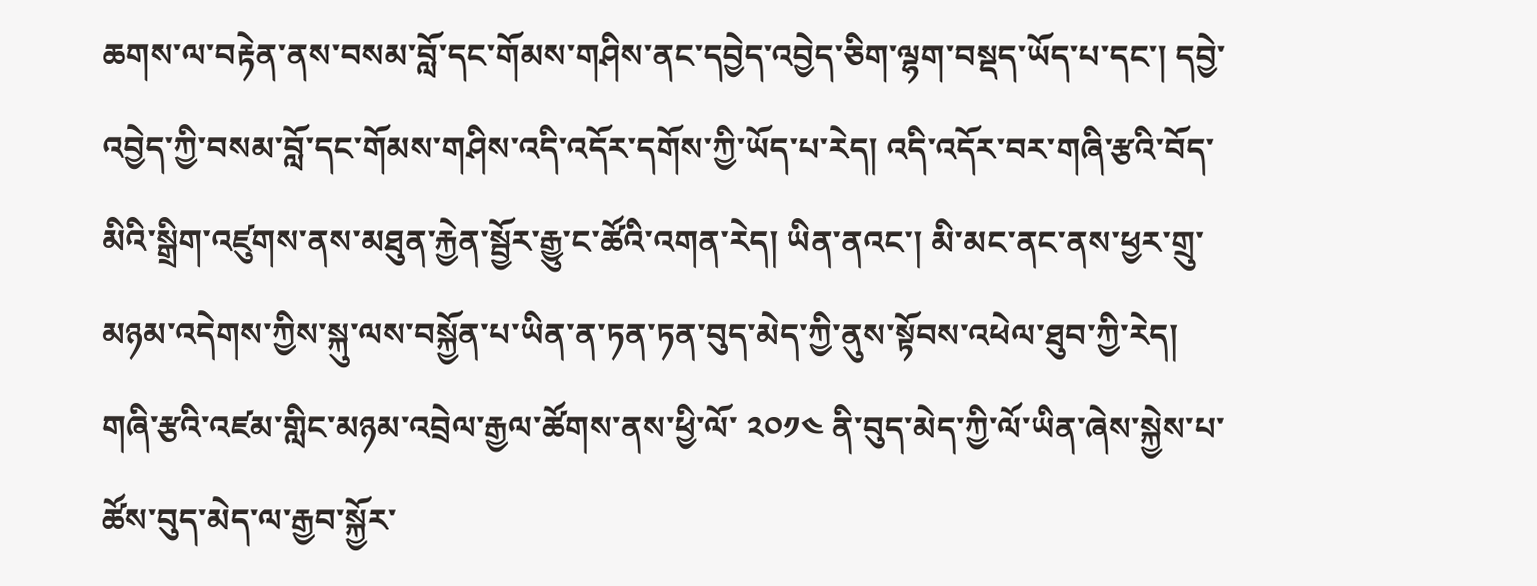ཆགས་ལ་བརྟེན་ནས་བསམ་བློ་དང་གོམས་གཤིས་ནང་དབྱེད་འབྱེད་ཅིག་ལྷག་བསྡད་ཡོད་པ་དང་། དབྱེ་འབྱེད་ཀྱི་བསམ་བློ་དང་གོམས་གཤིས་འདི་འདོར་དགོས་ཀྱི་ཡོད་པ་རེད། འདི་འདོར་བར་གཞི་རྩའི་བོད་མིའི་སྒྲིག་འཛུགས་ནས་མཐུན་རྐྱེན་སྦྱོར་རྒྱུ་ང་ཚོའི་འགན་རེད། ཡིན་ནའང་། མི་མང་ནང་ནས་ཕྱར་གྲུ་མཉམ་འདེགས་ཀྱིས་སྐུ་ལས་བསྐྱོན་པ་ཡིན་ན་ཏན་ཏན་བུད་མེད་ཀྱི་ནུས་སྟོབས་འཕེལ་ཐུབ་ཀྱི་རེད།
གཞི་རྩའི་འཛམ་གླིང་མཉམ་འབྲེལ་རྒྱལ་ཚོགས་ནས་ཕྱི་ལོ་ ༢༠༡༤ ནི་བུད་མེད་ཀྱི་ལོ་ཡིན་ཞེས་སྐྱེས་པ་ཚོས་བུད་མེད་ལ་རྒྱབ་སྐྱོར་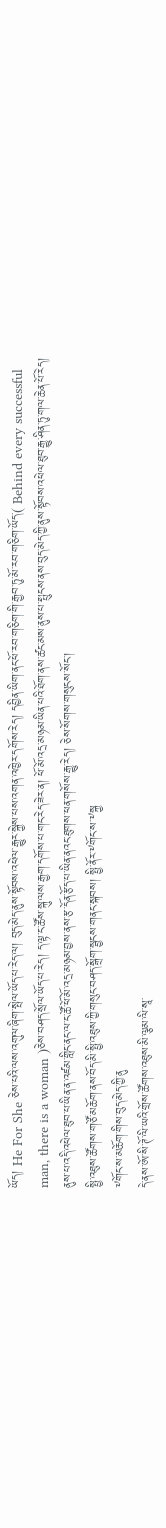ཡོད། He For She ཅེས་པའི་ལས་འགུལ་ཞིག་སྤེལ་ཡོད་པ་རེད་ལ། བུད་མེད་ནུས་སྟོབས་འཕེལ་རྒྱུར་སྐྱེས་པས་འགན་འཁྱེར་དགོས་རེད། དབྱིན་ཡིག་ནང་ཕོ་རབ་གཅིག་གི་རྒྱབ་ཏུ་མོ་རབ་གཅིག་ཡོད་( Behind every successful man, there is a woman )ཅེས་བཤད་སྲོལ་ཡོད་པ་རེད། ད་ལྟ་ང་ཚོས་སྐུ་ལས་རྒྱག་དགོས་པ་གང་རེད་ཟེར་ན། ཕོ་མོ་འདྲ་མཉམ་ཡིན་པའི་ཐོག་ནས་ཚང་མས་ནུས་པ་སྤུངས་ནས་བུད་མེད་ཀྱི་ནུས་སྟོབས་འཕེལ་ཐུབ་རྒྱུ་ཤིན་ཏུ་གལ་ཆེན་པོ་རེད། ནུས་པ་འདི་འཕེལ་ཐུབ་པ་ཡིན་ན་འཛམ་གླིང་ནང་ལ་ང་ཚོ་ཕོ་མོ་འདྲ་མཉམ་བྱས་ནས་རྩ་དོན་རྩོད་པ་ཡིན་ནའང་ཐུགས་ཕན་གསོས་རྒྱུ་རེད། ཅེས་སོགས་གསུངས་སོང་།
སྤྱི་འཐུས་ཚོགས་གཙོ་མཆོག་ནས་བོད་མི་སྤྱི་འཐུས་ཀྱི་གསུང་བཤད་སྒྲོག་སྦྱངས་གནང་སྐབས། སྤྱི་ནོར་༸གོང་ས་༸སྐྱ
༸གོང་ས་མཆོག་གིས་བུད་མེད་ཀྱི་ནུ
དེ་ནས་ཨོ་སི་ཊོ་ལི་ཡའི་གྲོས་ཚོགས་འཐུས་མི་ལྕམ་ལི་སཱ་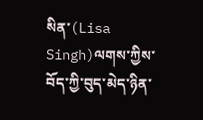སིན་(Lisa Singh)ལགས་ཀྱིས་བོད་ཀྱི་བུད་མེད་ཉིན་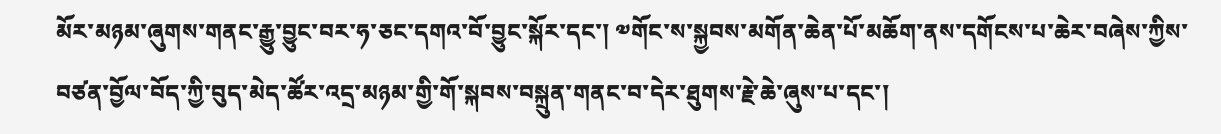མོར་མཉམ་ཞུགས་གནང་རྒྱུ་བྱུང་བར་ཧ་ཅང་དགའ་བོ་བྱུང་སྐོར་དང་། ༧གོང་ས་སྐྱབས་མགོན་ཆེན་པོ་མཆོག་ནས་དགོངས་པ་ཆེར་བཞེས་ཀྱིས་བཙན་བྱོལ་བོད་ཀྱི་བུད་མེད་ཚོར་འདྲ་མཉམ་གྱི་གོ་སྐབས་བསྐྲུན་གནང་བ་དེར་ཐུགས་རྗེ་ཆེ་ཞུས་པ་དང་།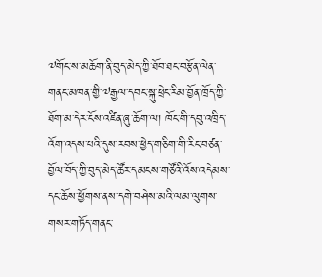༧གོང་ས་མཆོག་ནི་བུད་མེད་ཀྱི་ཐོབ་ཐང་བརྩོན་ལེན་གནང་མཁན་གྱི་༧རྒྱལ་དབང་སྐུ་ཕྲེང་རིམ་བྱོན་ཁྲོད་ཀྱི་ཐོག་མ་དེར་ངོས་འཛིན་ཞུ་ཆོག་ལ། ཁོང་གི་དབུ་འཁྲིད་འོག་འདས་པའི་དུས་རབས་ཕྱེད་གཅིག་གི་རིང་བཙན་བྱོལ་བོད་ཀྱི་བུད་མེད་ཚོར་དམངས་གཙོའི་འོས་འདེམས་དང་ཆོས་ཕྱོགས་ནས་དགེ་བཤེས་མའི་ལམ་ལུགས་གསར་གཏོད་གནང་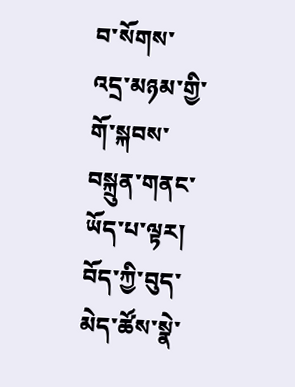བ་སོགས་འདྲ་མཉམ་གྱི་གོ་སྐབས་བསྐྲུན་གནང་ཡོད་པ་ལྟར། བོད་ཀྱི་བུད་མེད་ཚོས་སྣེ་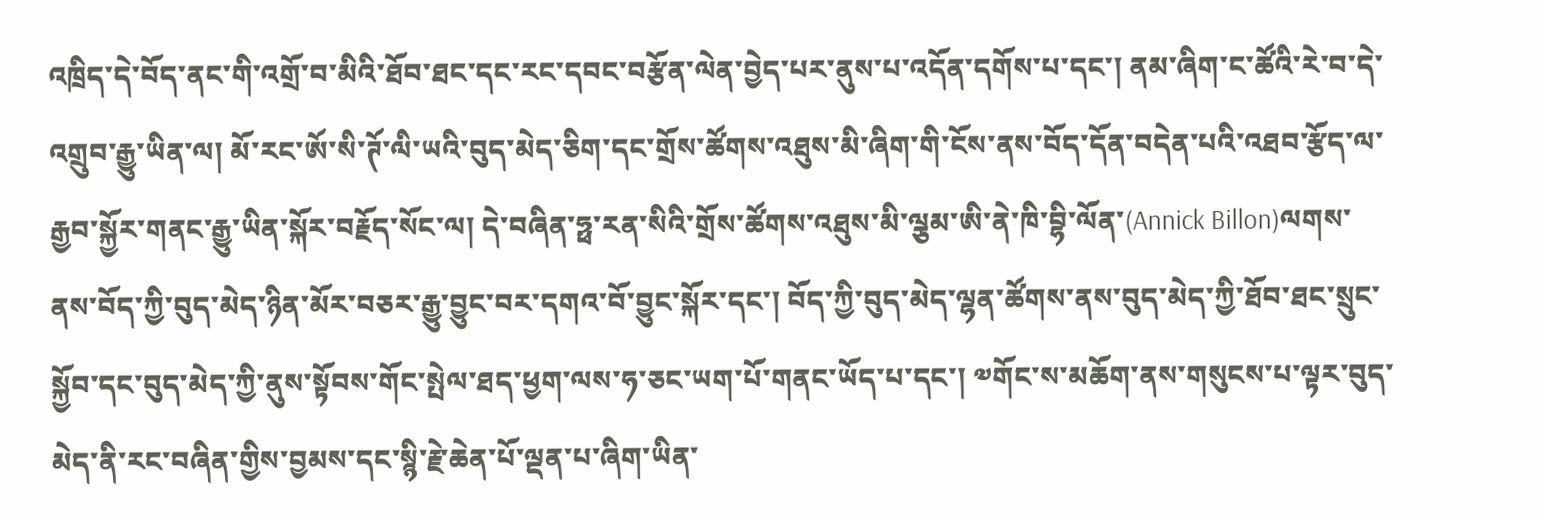འཁྲིད་དེ་བོད་ནང་གི་འགྲོ་བ་མིའི་ཐོབ་ཐང་དང་རང་དབང་བརྩོན་ལེན་བྱེད་པར་ནུས་པ་འདོན་དགོས་པ་དང་། ནམ་ཞིག་ང་ཚོའི་རེ་བ་དེ་འགྲུབ་རྒྱུ་ཡིན་ལ། མོ་རང་ཨོ་སི་ཊོ་ལི་ཡའི་བུད་མེད་ཅིག་དང་གྲོས་ཚོགས་འཐུས་མི་ཞིག་གི་ངོས་ནས་བོད་དོན་བདེན་པའི་འཐབ་རྩོད་ལ་རྒྱབ་སྐྱོར་གནང་རྒྱུ་ཡིན་སྐོར་བརྗོད་སོང་ལ། དེ་བཞིན་ཧྥ་རན་སིའི་གྲོས་ཚོགས་འཐུས་མི་ལྕམ་ཨི་ནེ་ཁི་བྷི་ལོན་(Annick Billon)ལགས་ནས་བོད་ཀྱི་བུད་མེད་ཉིན་མོར་བཅར་རྒྱུ་བྱུང་བར་དགའ་བོ་བྱུང་སྐོར་དང་། བོད་ཀྱི་བུད་མེད་ལྷན་ཚོགས་ནས་བུད་མེད་ཀྱི་ཐོབ་ཐང་སྲུང་སྐྱོབ་དང་བུད་མེད་ཀྱི་ནུས་སྟོབས་གོང་སྤེལ་ཐད་ཕྱག་ལས་ཧ་ཅང་ཡག་པོ་གནང་ཡོད་པ་དང་། ༧གོང་ས་མཆོག་ནས་གསུངས་པ་ལྟར་བུད་མེད་ནི་རང་བཞིན་གྱིས་བྱམས་དང་སྙི་རྗེ་ཆེན་པོ་ལྡན་པ་ཞིག་ཡིན་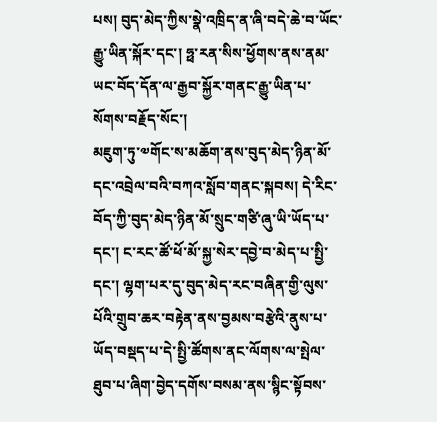པས། བུད་མེད་ཀྱིས་སྣེ་འཁྲིད་ན་ཞི་བདེ་ཆེ་བ་ཡོང་རྒྱུ་ཡིན་སྐོར་དང་། ཧྥ་རན་སིས་ཕྱོགས་ནས་ནམ་ཡང་བོད་དོན་ལ་རྒྱབ་སྐྱོར་གནང་རྒྱུ་ཡིན་པ་སོགས་བརྗོད་སོང་།
མཇུག་ཏུ་༧གོང་ས་མཆོག་ནས་བུད་མེད་ཉིན་མོ་དང་འབྲེལ་བའི་བཀའ་སློབ་གནང་སྐབས། དེ་རིང་བོད་ཀྱི་བུད་མེད་ཉིན་མོ་སྲུང་གཙི་ཞུ་ཡི་ཡོད་པ་དང་། ང་རང་ཚོ་ཕོ་མོ་སྐྱ་སེར་དབྱེ་བ་མེད་པ་སྤྱི་དང་། ལྷག་པར་དུ་བུད་མེད་རང་བཞིན་གྱི་ལུས་པོའི་གྲུབ་ཆར་བརྟེན་ནས་བྱམས་བརྩེའི་ནུས་པ་ཡོད་བསྡད་པ་དེ་སྤྱི་ཚོགས་ནང་ལོགས་ལ་སྤེལ་ཐུབ་པ་ཞིག་བྱེད་དགོས་བསམ་ནས་སྙིང་སྟོབས་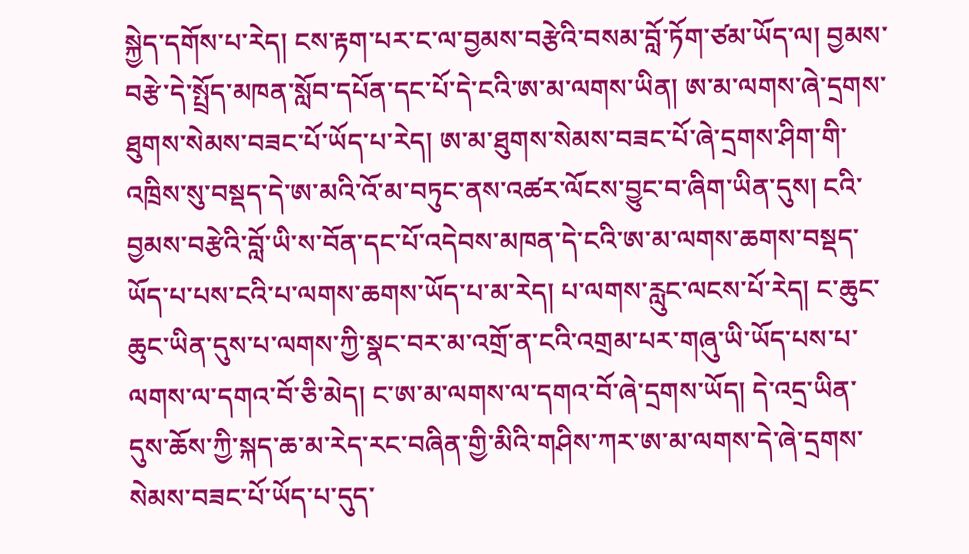སྐྱེད་དགོས་པ་རེད། ངས་རྟག་པར་ང་ལ་བྱམས་བརྩེའི་བསམ་བློ་ཏོག་ཙམ་ཡོད་ལ། བྱམས་བརྩེ་དེ་སྤྲོད་མཁན་སློབ་དཔོན་དང་པོ་དེ་ངའི་ཨ་མ་ལགས་ཡིན། ཨ་མ་ལགས་ཞེ་དྲགས་ཐུགས་སེམས་བཟང་པོ་ཡོད་པ་རེད། ཨ་མ་ཐུགས་སེམས་བཟང་པོ་ཞེ་དྲགས་ཤིག་གི་འཁྲིས་སུ་བསྡད་དེ་ཨ་མའི་འོ་མ་བཏུང་ནས་འཚར་ལོངས་བྱུང་བ་ཞིག་ཡིན་དུས། ངའི་བྱམས་བརྩེའི་བློ་ཡི་ས་བོན་དང་པོ་འདེབས་མཁན་དེ་ངའི་ཨ་མ་ལགས་ཆགས་བསྡད་ཡོད་པ་པས་ངའི་པ་ལགས་ཆགས་ཡོད་པ་མ་རེད། པ་ལགས་རླུང་ལངས་པོ་རེད། ང་ཆུང་ཆུང་ཡིན་དུས་པ་ལགས་ཀྱི་སྣང་བར་མ་འགྲོ་ན་ངའི་འགྲམ་པར་གཞུ་ཡི་ཡོད་པས་པ་ལགས་ལ་དགའ་བོ་ཅི་མེད། ང་ཨ་མ་ལགས་ལ་དགའ་བོ་ཞེ་དྲགས་ཡོད། དེ་འདྲ་ཡིན་དུས་ཆོས་ཀྱི་སྐད་ཆ་མ་རེད་རང་བཞིན་གྱི་མིའི་གཤིས་ཀར་ཨ་མ་ལགས་དེ་ཞེ་དྲགས་སེམས་བཟང་པོ་ཡོད་པ་དུད་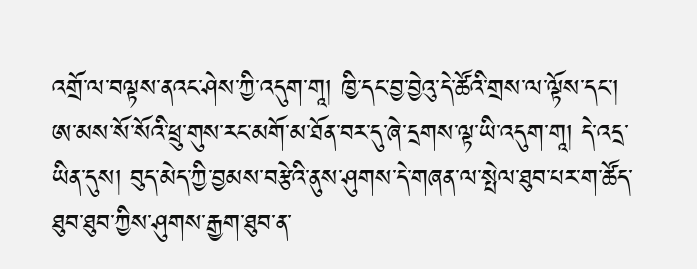འགྲོ་ལ་བལྟས་ནའང་ཤེས་ཀྱི་འདུག་གཱ། ཁྱི་དང་བྱ་བྱེའུ་དེ་ཚོའི་གྲས་ལ་ལྟོས་དང་། ཨ་མས་སོ་སོའི་ཕྲུ་གུས་རང་མགོ་མ་ཐོན་བར་དུ་ཞེ་དྲགས་ལྟ་ཡི་འདུག་གཱ། དེ་འདྲ་ཡིན་དུས། བུད་མེད་ཀྱི་བྱམས་བརྩེའི་ནུས་ཤུགས་དེ་གཞན་ལ་སྤེལ་ཐུབ་པར་ག་ཚོད་ཐུབ་ཐུབ་ཀྱིས་ཤུགས་རྒྱག་ཐུབ་ན་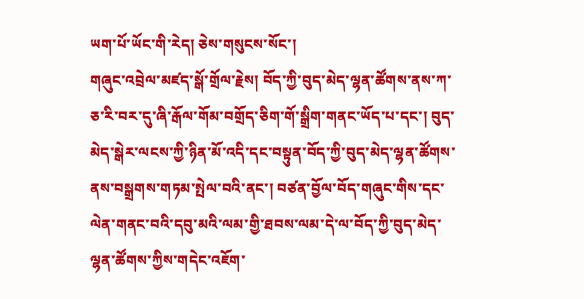ཡག་པོ་ཡོང་གི་རེད། ཅེས་གསུངས་སོང་།
གཞུང་འབྲེལ་མཛད་སྒོ་གྲོལ་རྗེས། བོད་ཀྱི་བུད་མེད་ལྷན་ཚོགས་ནས་ཀ་ཅ་རི་བར་དུ་ཞི་རྒོལ་གོམ་བགྲོད་ཅིག་གོ་སྒྲིག་གནང་ཡོད་པ་དང་། བུད་མེད་སྒེར་ལངས་ཀྱི་ཉིན་མོ་འདི་དང་བསྟུན་བོད་ཀྱི་བུད་མེད་ལྷན་ཚོགས་ནས་བསྒྲགས་གཏམ་སྤེལ་བའི་ནང་། བཙན་བྱོལ་བོད་གཞུང་གིས་དང་ལེན་གནང་བའི་དབུ་མའི་ལམ་གྱི་ཐབས་ལམ་དེ་ལ་བོད་ཀྱི་བུད་མེད་ལྷན་ཚོགས་ཀྱིས་གདེང་འཇོག་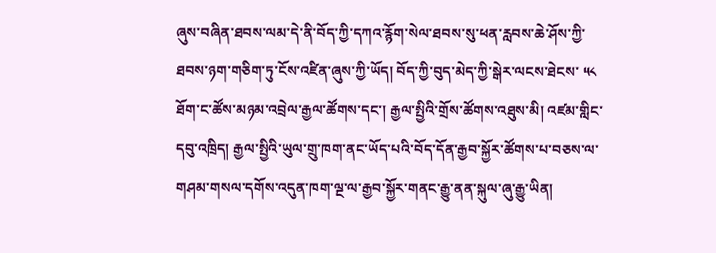ཞུས་བཞིན་ཐབས་ལམ་དེ་ནི་བོད་ཀྱི་དཀའ་རྙོག་སེལ་ཐབས་སུ་ཕན་རླབས་ཆེ་ཤོས་ཀྱི་ཐབས་ཉག་གཅིག་ཏུ་ངོས་འཛིན་ཞུས་ཀྱི་ཡོད། བོད་ཀྱི་བུད་མེད་ཀྱི་སྒེར་ལངས་ཐེངས་ ༥༨ ཐོག་ང་ཚོས་མཉམ་འབྲེལ་རྒྱལ་ཚོགས་དང་། རྒྱལ་སྤྱིའི་གྲོས་ཚོགས་འཐུས་མི། འཛམ་གླིང་དབུ་འཁྲིད། རྒྱལ་སྤྱིའི་ཡུལ་གྲུ་ཁག་ནང་ཡོད་པའི་བོད་དོན་རྒྱབ་སྐྱོར་ཚོགས་པ་བཅས་ལ་གཤམ་གསལ་དགོས་འདུན་ཁག་ལྔ་ལ་རྒྱབ་སྐྱོར་གནང་རྒྱུ་ནན་སྐུལ་ཞུ་རྒྱུ་ཡིན།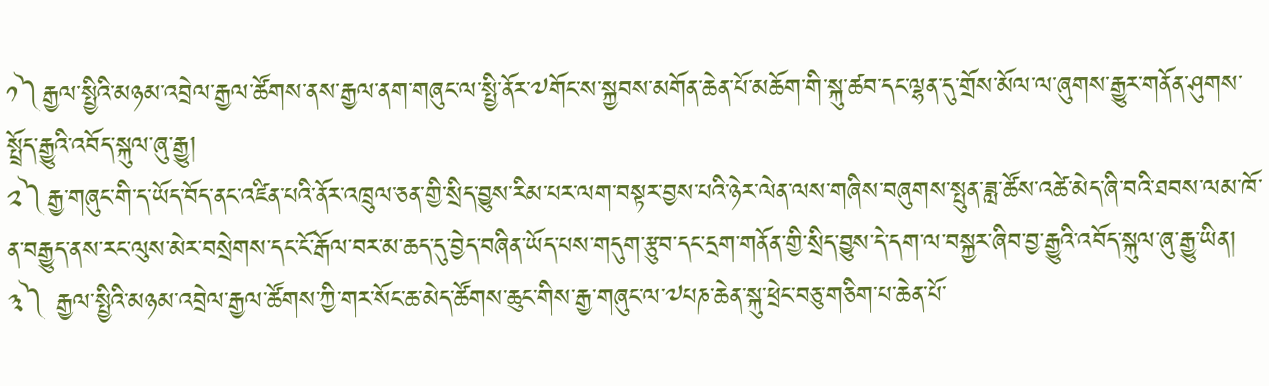༡༽རྒྱལ་སྤྱིའི་མཉམ་འབྲེལ་རྒྱལ་ཚོགས་ནས་རྒྱལ་ནག་གཞུང་ལ་སྤྱི་ནོར་༧གོང་ས་སྐྱབས་མགོན་ཆེན་པོ་མཆོག་གི་སྐུ་ཚབ་དང་ལྷན་དུ་གྲོས་མོལ་ལ་ཞུགས་རྒྱུར་གནོན་ཤུགས་སྤྲོད་རྒྱུའི་འབོད་སྐུལ་ཞུ་རྒྱུ།
༢༽རྒྱ་གཞུང་གི་ད་ཡོད་བོད་ནང་འཛིན་པའི་ནོར་འཁྲུལ་ཅན་གྱི་སྲིད་བྱུས་རིམ་པར་ལག་བསྟར་བྱས་པའི་ཉེར་ལེན་ལས་གཞིས་བཞུགས་སྤུན་ཟླ་ཚོས་འཚེ་མེད་ཞི་བའི་ཐབས་ལམ་ཁོ་ན་བརྒྱུད་ནས་རང་ལུས་མེར་བསྲེགས་དང་ངོ་རྒོལ་བར་མ་ཆད་དུ་བྱེད་བཞིན་ཡོད་པས་གདུག་རྩུབ་དང་དྲག་གནོན་གྱི་སྲིད་བྱུས་དེ་དག་ལ་བསྐྱར་ཞིབ་བྱ་རྒྱུའི་འབོད་སྐུལ་ཞུ་རྒྱུ་ཡིན།
༣༽ རྒྱལ་སྤྱིའི་མཉམ་འབྲེལ་རྒྱལ་ཚོགས་ཀྱི་གར་སོང་ཆ་མེད་ཚོགས་ཆུང་གིས་རྒྱ་གཞུང་ལ་༧པཎ་ཆེན་སྐུ་ཕྲེང་བཅུ་གཅིག་པ་ཆེན་པོ་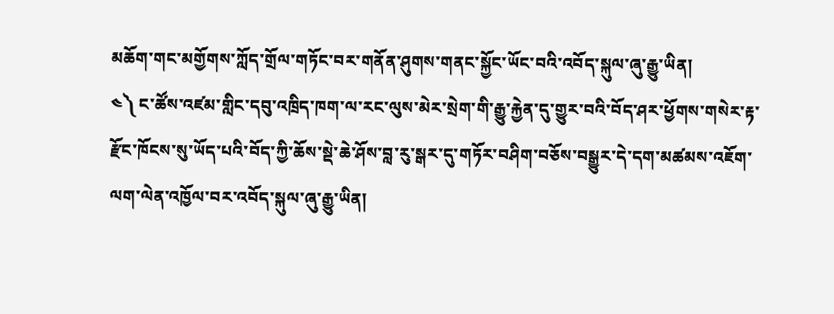མཆོག་གང་མགྱོགས་ཀློད་གྲོལ་གཏོང་བར་གནོན་ཤུགས་གནང་སྐྱོང་ཡོང་བའི་འབོད་སྐུལ་ཞུ་རྒྱུ་ཡིན།
༤༽ ང་ཚོས་འཛམ་གླིང་དབུ་འཁྲིད་ཁག་ལ་རང་ལུས་མེར་སྲེག་གི་རྒྱུ་རྐྱེན་དུ་གྱུར་བའི་བོད་ཤར་ཕྱོགས་གསེར་རྟ་རྫོང་ཁོངས་སུ་ཡོད་པའི་བོད་ཀྱི་ཆོས་སྡེ་ཆེ་ཤོས་བླ་རུ་སྒར་དུ་གཏོར་བཤིག་བཅོས་བསྒྱུར་དེ་དག་མཚམས་འཇོག་ལག་ལེན་འཁྱོལ་བར་འབོད་སྐུལ་ཞུ་རྒྱུ་ཡིན།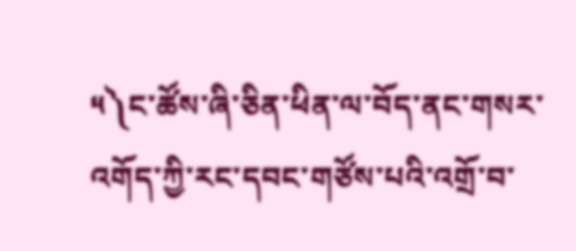༥༽ང་ཚོས་ཞི་ཅིན་ཕིན་ལ་བོད་ནང་གསར་འགོད་ཀྱི་རང་དབང་གཙོས་པའི་འགྲོ་བ་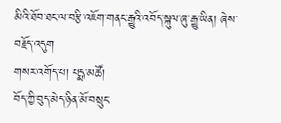མིའི་ཐོབ་ཐང་ལ་བརྩི་འཇོག་གནང་རྒྱུའི་འབོད་སྐུལ་ཞུ་རྒྱུ་ཡིན། ཞེས་བརྗོད་འདུག
གསར་འགོད་པ། པདྨ་མཚོ།
བོད་ཀྱི་བུད་མེད་ཉིན་མོ་བསྲུང་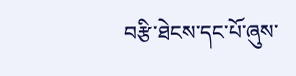བརྩི་ཐེངས་དང་པོ་ཞུས་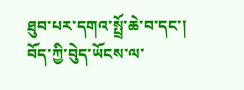ཐུབ་པར་དགའ་སྤྲོ་ཆེ་བ་དང་། བོད་ཀྱི་བེུད་ཡོངས་ལ་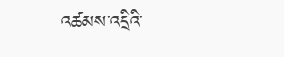འཚམས་འདྲིའི་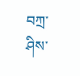བཀྲ་ཤིས་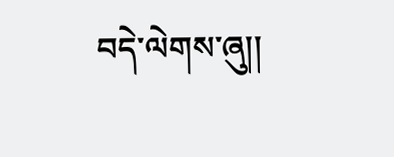བདེ་ལེགས་ཞུ།།